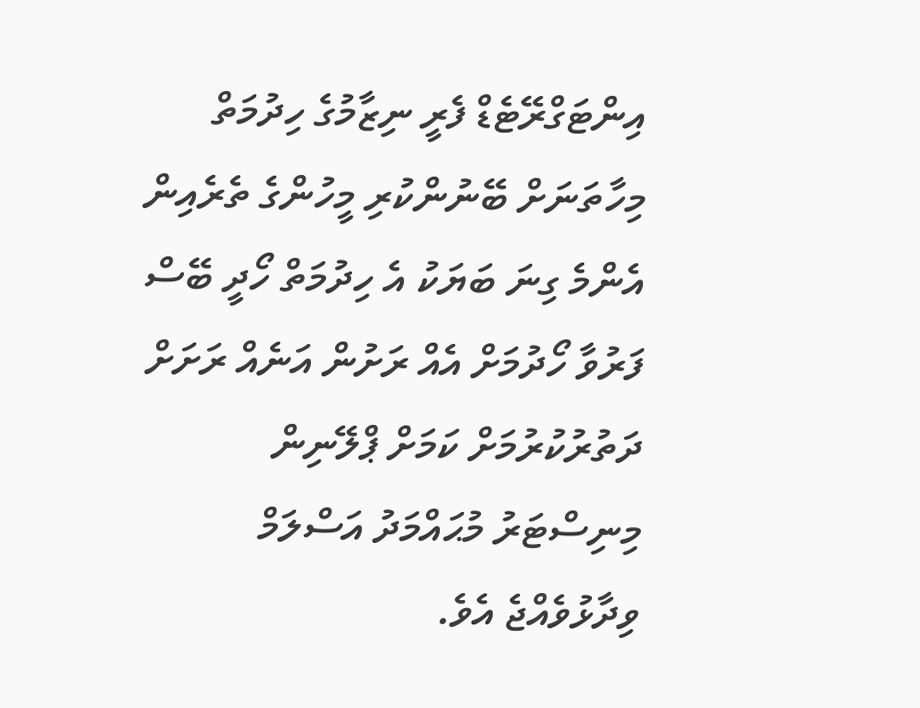އިންޓަގްރޭޓެޑް ފެރީ ނިޒާމުގެ ހިދުމަތް މިހާތަނަށް ބޭނުންކުރި މީހުންގެ ތެރެއިން އެންމެ ގިނަ ބަޔަކު އެ ހިދުމަތް ހޯދީ ބޭސް ފަރުވާ ހޯދުމަށް އެއް ރަށުން އަނެއް ރަށަށް ދަތުރުކުރުމަށް ކަމަށް ޕްލޭނިން މިނިސްޓަރު މުޙައްމަދު އަސްލަމް ވިދާޅުވެއްޖެ އެވެ.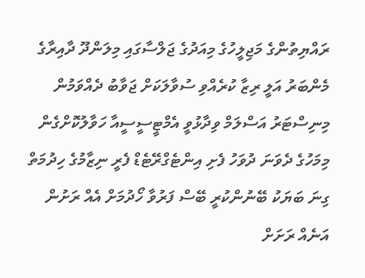ރައްޔިތުންގެ މަޖިލީހުގެ މިއަދުގެ ޖަލްސާގައި މިލަންދޫ ދާއިރާގެ މެންބަރު އަލީ ރިޒާ ކުރެއްވި ސުވާލަކަށް ޖަވާބު ދެއްވަމުން މިނިސްޓަރު އަސްލަމް ވިދާޅުވީ އެމްޓީސީސީއާ ހަވާލުކޮށްގެން މިމަހުގެ ދެވަނަ ދުވަހު ފެށި އިންޓެގްރޭޓެޑް ފެރީ ނިޒާމުގެ ހިދުމަތް ގިނަ ބަޔަކު ބޭނުންކުރީ ބޭސް ފަރުވާ ހޯދުމަށް އެއް ރަށުން އަނެއް ރަށަށް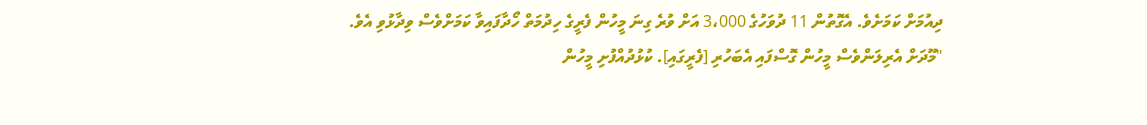ދިއުމަށް ކަމަށެވެ. އެގޮތުން 11 ދުވަހުގެ 3،000 އަށް ވުރެ ގިނަ މީހުން ފެރީގެ ހިދުމަތް ހޯދާފައިވާ ކަމަށްވެސް ވިދާޅުވި އެވެ.
"މޫދަށް އެރިލަންވެސް މީހުން ގޮސްފައި އެބަހުރި [ފެރީގައި]. ކުޅުދުއްފުށި މީހުން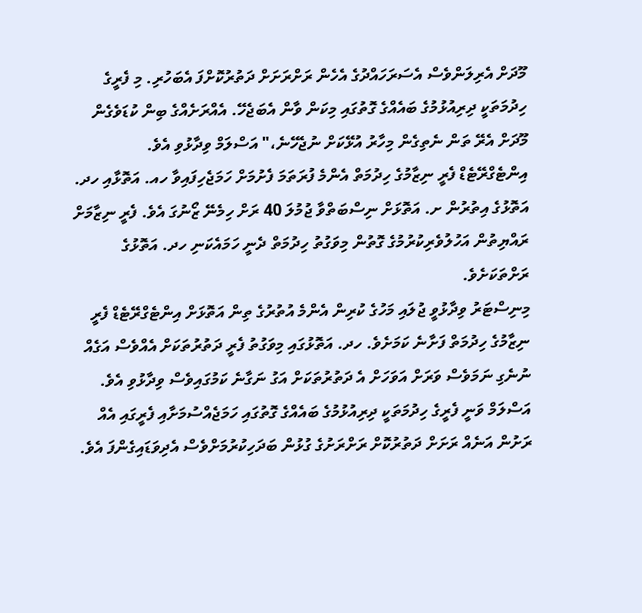މޫދަށް އެރިލަންވެސް އެސަރަހައްދުގެ އެހެން ރަށްރަށަށް ދަތުރުކޮށްފަ އެބަހުރި. މި ފެރީގެ ހިދުމަތަކީ ދިރިއުޅުމުގެ ބައެއްގެ ގޮތުގައި މިކަން ވާން އެބަޖެހޭ. އެއްރަށެއްގެ ބިން ކުޑަވެގެން މޫދަށް އެރޭ ތަން ނެތިގެން މިހާރު އުޅޭކަށް ނުޖެހޭނެ،" އަސްލަމް ވިދާޅުވި އެވެ.
އިންޓެގްރޭޓެޑް ފެރީ ނިޒާމުގެ ހިދުމަތް އެންމެ ފުރަތަމަ ފެށުމަށް ހަމަޖެހިފައިވާ ހއ. އަތޮޅާއި ހދ. އަތޮޅުގެ އިތުރުން ށ. އަތޮޅަށް ނިސްބަތްވާ ޖުމުލަ 40 ރަށް ހިމެނޭ ޒޯނުގަ އެވެ. ފެރީ ނިޒާމަށް ރައްޔިތުން އަހުލުވެރިކުރުމުގެ ގޮތުން މިވަގުތު ހިދުމަތް ދެނީ ހަމައެކަނި ހދ. އަތޮޅުގެ ރަށްތަކަށެވެ.
މިނިސްޓަރު ވިދާޅުވީ ޖުލައި މަހުގެ ކުރިން އެންމެ އުތުރުގެ ތިން އަތޮޅަށް އިންޓެގްރޭޓެޑް ފެރީ ނިޒާމުގެ ހިދުމަތް ފަށާނެ ކަމަށެވެ. ހދ. އަތޮޅުގައި މިވަގުތު ފެރީ ދަތުރުތަކަށް އެއްވެސް އަގެއް ނުނެގި ނަމަވެސް ވަރަށް އަވަހަށް އެ ދަތުރުތަކަށް އަގު ނަގާނެ ކަމުގައިވެސް ވިދާޅުވި އެވެ.
އަސްލަމް ވަނީ ފެރީގެ ހިދުމަތަކީ ދިރިއުޅުމުގެ ބައެއްގެ ގޮތުގައި ހަމަޖެއްސުމަށާއި ފެރީގައި އެއް ރަށުން އަނެއް ރަށަށް ދަތުރުކޮށް ރަށްރަށުގެ ގުޅުން ބަދަހިކުރުމަށްވެސް އެދިވަޑައިގެންފަ އެވެ.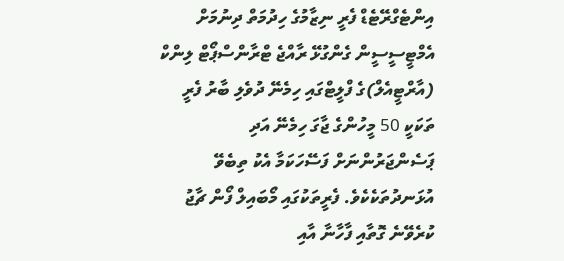އިންޓެގްރޭޓެޑް ފެރީ ނިޒާމުގެ ހިދުމަތް ދިނުމަށް އެމްޓީސީސީން ގެންގުޅޭ ރާއްޖެ ޓްރާންސްޕޯޓް ލިންކް (އާރްޓީއެލް)ގެ ފްލީޓްގައި ހިމެނޭ ދުވެލި ބާރު ފެރީ ތަކަކީ 50 މީހުންގެ ޖާގަ ހިމެނޭ އަދި ޕަސެންޖަރުންނަށް ފަސޭހަކަމާ އެކު ތިބެވޭ އުޅަނދުތަކެކެވެ. ފެރީތަކުގައި މޯބައިލް ފޯން ޗާޖު ކުރެވޭނެ ގޮތާއި ފާހާނާ އާއި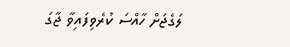ލަގެޖަށް ހާއްސަ ކުރެވިފައިވާ ޖާގަ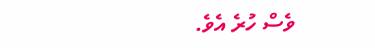ވެސް ހުރެ އެވެ.